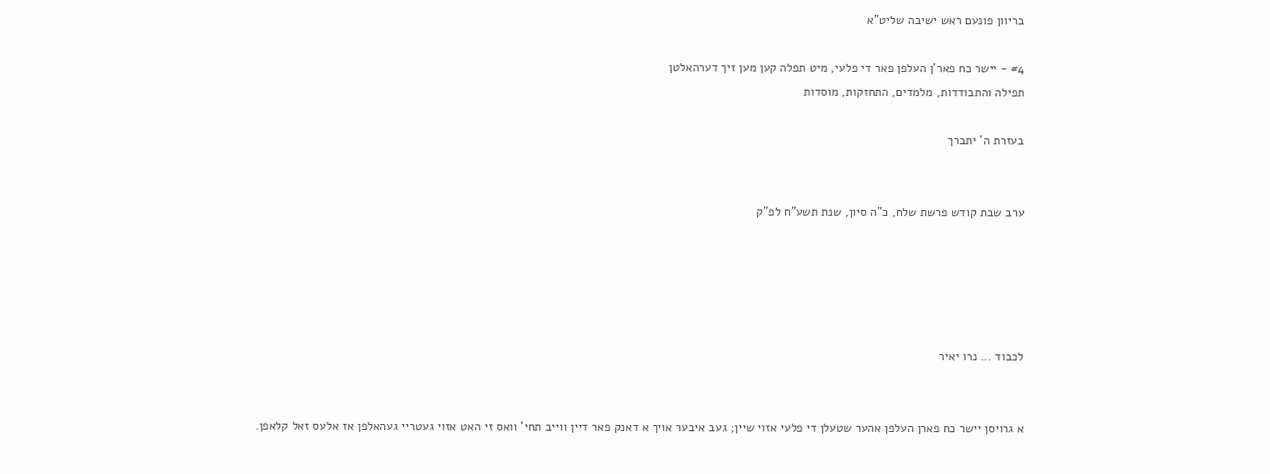בריוון פונעם ראש ישיבה שליט"א

#4 - יישר כח פאר'ן העלפן פאר די פלעי, מיט תפלה קען מען זיך דערהאלטן
תפילה והתבודדות, מלמדים, התחזקות, מוסדות

בעזרת ה' יתברך


ערב שבת קודש פרשת שלח, כ"ה סיון, שנת תשע"ח לפ"ק





לכבוד ... נרו יאיר


א גרויסן יישר כח פארן העלפן אהער שטעלן די פלעי אזוי שיין; געב איבער אויך א דאנק פאר דיין ווייב תחי' וואס זי האט אזוי געטריי געהאלפן אז אלעס זאל קלאפן.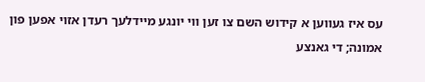עס איז געווען א קידוש השם צו זען ווי יונגע מיידלעך רעדן אזוי אפען פון אמונה; די גאנצע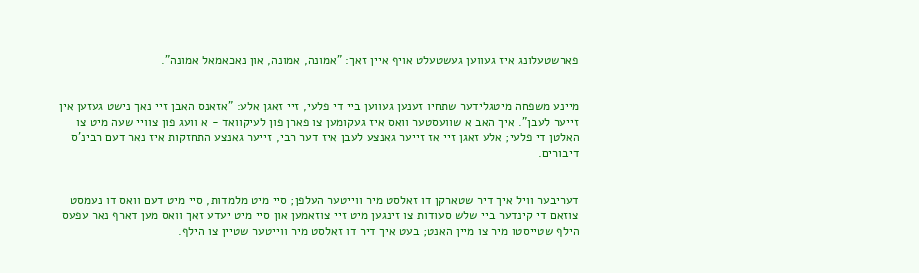פארשטעלונג איז געווען געשטעלט אויף איין זאך: "אמונה, אמונה, און נאכאמאל אמונה".


מיינע משפחה מיטגלידער שתחיו זענען געווען ביי די פלעי, זיי זאגן אלע: "אזאנס האבן זיי נאך נישט געזען אין זייער לעבן". איך האב א שוועסטער וואס איז געקומען צו פארן פון לעיקוואד - א וועג פון צוויי שעה מיט צו האלטן די פלעי; אלע זאגן זיי אז זייער גאנצע לעבן איז דער רבי, זייער גאנצע התחזקות איז נאר דעם רבינ'ס דיבורים.


דעריבער וויל איך דיר שטארקן דו זאלסט מיר ווייטער העלפן; סיי מיט מלמדות, סיי מיט דעם וואס דו נעמסט צוזאם די קינדער ביי שלש סעודות צו זינגען מיט זיי צוזאמען און סיי מיט יעדע זאך וואס מען דארף נאר עפעס הילף שטייסטו מיר צו מיין האנט; בעט איך דיר דו זאלסט מיר ווייטער שטיין צו הילף.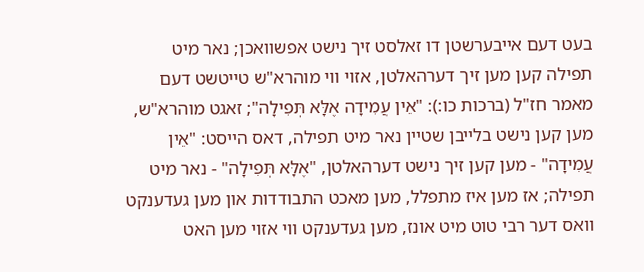בעט דעם אייבערשטן דו זאלסט זיך נישט אפשוואכן; נאר מיט תפילה קען מען זיך דערהאלטן, אזוי ווי מוהרא"ש טייטשט דעם מאמר חז"ל (ברכות כו:): "אֵין עֲמִידָה אֶלָּא תְּפִילָה"; זאגט מוהרא"ש, מען קען נישט בלייבן שטיין נאר מיט תפילה, דאס הייסט: "אֵין עֲמִידָה" - מען קען זיך נישט דערהאלטן, "אֶלָּא תְּפִילָה" - נאר מיט תפילה; אז מען איז מתפלל, מען מאכט התבודדות און מען געדענקט וואס דער רבי טוט מיט אונז, מען געדענקט ווי אזוי מען האט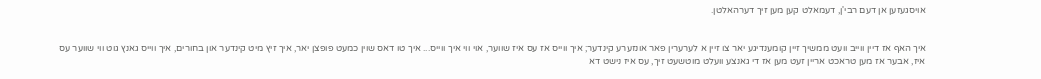אויסגעזען אן דעם רבי'ן, דעמאלט קען מען זיך דערהאלטן.


איך האף אז דיין ווייב וועט ממשיך זיין קומענדיגע יאר צו זיין א לערערין פאר אונזערע קינדער; איך ווייס אז עס איז שווער, אוי ווי איך ווייס... איך טו דאס שוין כמעט פופצן יאר, איך זיץ מיט קינדער און בחורים, איך ווייס גאנץ גוט ווי שווער עס איז, אבער אז מען טראכט אריין זעט מען אז די גאנצע וועלט מוטשעט זיך, עס איז נישט דא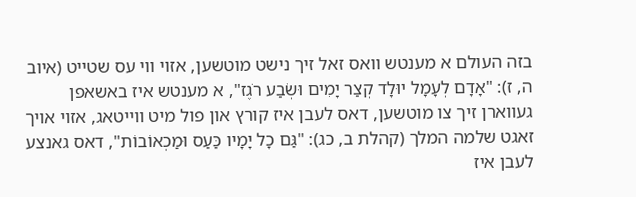בזה העולם א מענטש וואס זאל זיך נישט מוטשען, אזוי ווי עס שטייט (איוב ה, ז): "אָדָם לְעָמָל יוּלָד קְצַר יָמִים וּשְׂבַע רֹגֶז", א מענטש איז באשאפן געווארן זיך צו מוטשען, דאס לעבן איז קורץ און פול מיט ווייטאג, אזוי אויך זאגט שלמה המלך (קהלת ב, כג): "גַּם כָל יָמָיו כַּעַס וּמַכְאוֹבוֹת", דאס גאנצע לעבן איז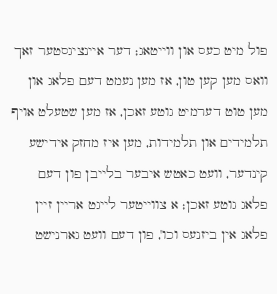פול מיט כעס און ווייטאג; דער איינציגסטער זאך וואס מען קען טון, אז מען נעמט דעם פלאג און מען טוט דערמיט גוטע זאכן, אז מען שטעלט אויף תלמידים און תלמידות, מען איז מחזק אידישע קינדער, וועט כאטש איבער בלייבן פון דעם פלאג גוטע זאכן; א צווייטער לייגט אריין זיין פלאג אין ביזנעס וכו', פון דעם וועט גארנישט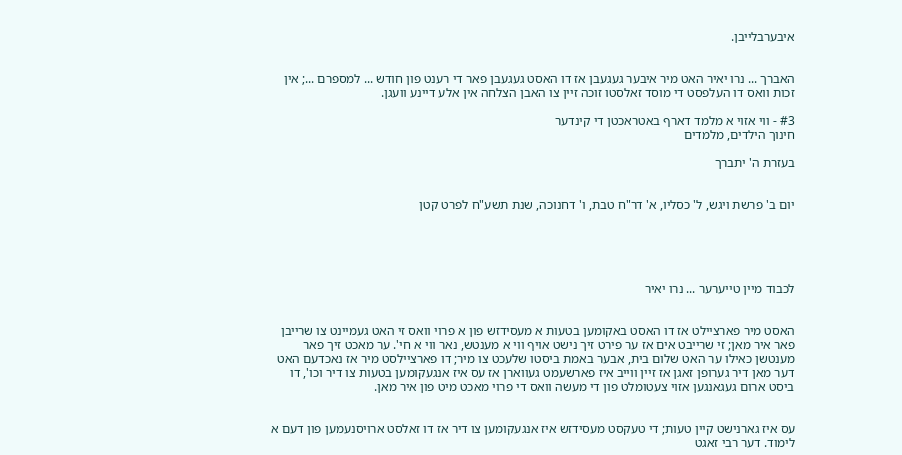איבערבלייבן.


האברך ... נרו יאיר האט מיר איבער געגעבן אז דו האסט געגעבן פאר די רענט פון חודש ... למספרם ...; אין זכות וואס דו העלפסט די מוסד זאלסטו זוכה זיין צו האבן הצלחה אין אלע דיינע וועגן.

#3 - ווי אזוי א מלמד דארף באטראכטן די קינדער
חינוך הילדים, מלמדים

בעזרת ה' יתברך


יום ב' פרשת ויגש, ל' כסליו, א' דר"ח טבת, ו' דחנוכה, שנת תשע"ח לפרט קטן





לכבוד מיין טייערער ... נרו יאיר


האסט מיר פארציילט אז דו האסט באקומען בטעות א מעסידזש פון א פרוי וואס זי האט געמיינט צו שרייבן פאר איר מאן; זי שרייבט אים אז ער פירט זיך נישט אויף ווי א מענטש, נאר ווי א חי'. ער מאכט זיך פאר מענטשן כאילו ער האט שלום בית, אבער באמת ביסטו שלעכט צו מיר; דו פארציילסט מיר אז נאכדעם האט דער מאן דיר גערופן זאגן אז זיין ווייב איז פארשעמט געווארן אז עס איז אנגעקומען בטעות צו דיר וכו', דו ביסט ארום געגאנגען אזוי צעטומלט פון די מעשה וואס די פרוי מאכט מיט פון איר מאן.


עס איז גארנישט קיין טעות; די טעקסט מעסידזש איז אנגעקומען צו דיר אז דו זאלסט ארויסנעמען פון דעם א לימוד. דער רבי זאגט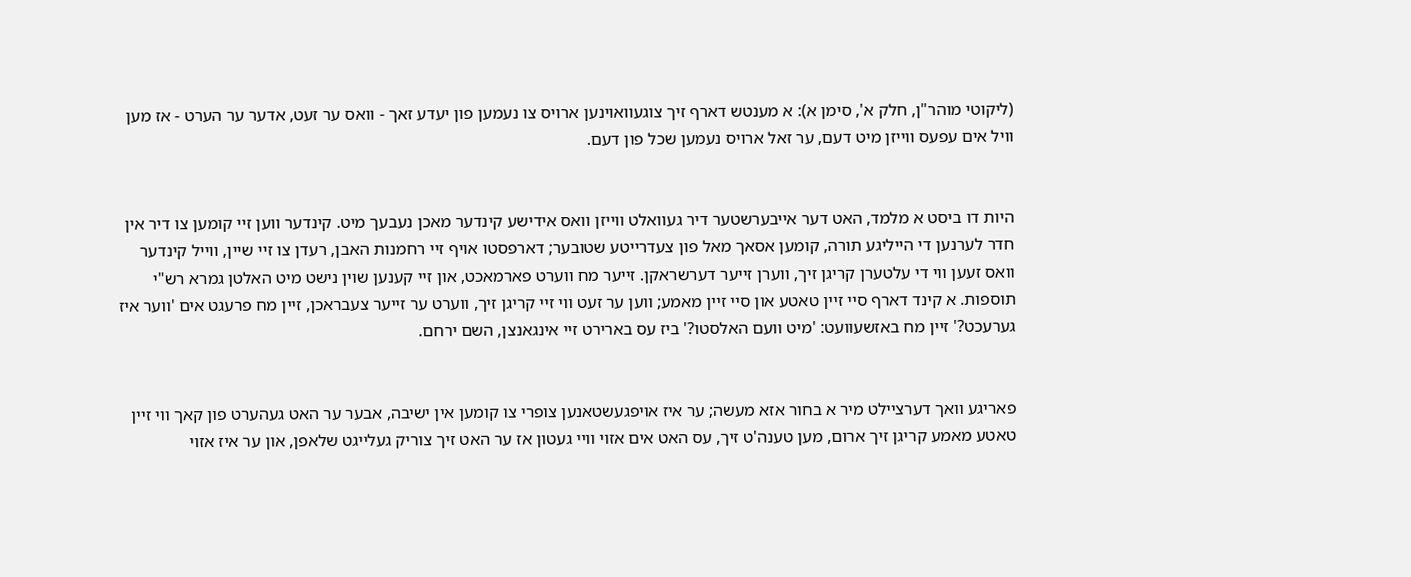(ליקוטי מוהר"ן, חלק א', סימן א): א מענטש דארף זיך צוגעוואוינען ארויס צו נעמען פון יעדע זאך - וואס ער זעט, אדער ער הערט - אז מען וויל אים עפעס ווייזן מיט דעם, ער זאל ארויס נעמען שכל פון דעם.


היות דו ביסט א מלמד, האט דער אייבערשטער דיר געוואלט ווייזן וואס אידישע קינדער מאכן נעבעך מיט. קינדער ווען זיי קומען צו דיר אין חדר לערנען די הייליגע תורה, קומען אסאך מאל פון צעדרייטע שטובער; דארפסטו אויף זיי רחמנות האבן, רעדן צו זיי שיין, ווייל קינדער וואס זעען ווי די עלטערן קריגן זיך, ווערן זייער דערשראקן. זייער מח ווערט פארמאכט, און זיי קענען שוין נישט מיט האלטן גמרא רש"י תוספות. א קינד דארף סיי זיין טאטע און סיי זיין מאמע; ווען ער זעט ווי זיי קריגן זיך, ווערט ער זייער צעבראכן, זיין מח פרעגט אים 'ווער איז גערעכט?' זיין מח באזשעוועט: 'מיט וועם האלסטו?' ביז עס בארירט זיי אינגאנצן, השם ירחם.


פאריגע וואך דערציילט מיר א בחור אזא מעשה; ער איז אויפגעשטאנען צופרי צו קומען אין ישיבה, אבער ער האט געהערט פון קאך ווי זיין טאטע מאמע קריגן זיך ארום, מען טענה'ט זיך, עס האט אים אזוי וויי געטון אז ער האט זיך צוריק געלייגט שלאפן, און ער איז אזוי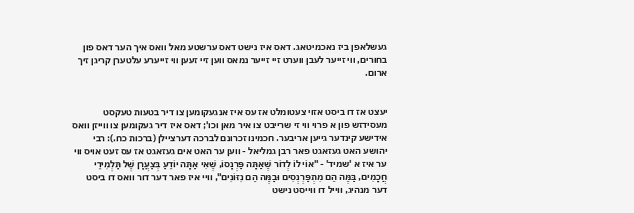געשלאפן ביז נאכמיטאג. דאס איז נישט דאס ערשטע מאל וואס איך הער דאס פון בחורים, ווי זייער לעבן ווערט זיי זייער נמאס ווען זיי זעען ווי זייערע עלטערן קריגן זיך ארום.


יעצט אז דו ביסט אזוי צעטומלט אז עס איז אנגעקומען צו דיר בטעות טעקסט מעסידזש פון א פרוי ווי זי שרייבט צו איר מאן וכו'; דאס איז דיר געקומען צו ווייזן וואס אידישע קינדער גייען אריבער. חכמינו זכרונם לברכה דערציילן (ברכות כח.): רבי יהושע האט געזאגט פאר רבן גמליאל - ווען ער האט אים געזאגט אז עס זעט אויס ווי ער איז א 'שמיד' - "אוֹי לוֹ לְדוֹר שֶׁאַתָּה פַּרְנָסוֹ, שֶׁאִי אַתָּה יוֹדֵעַ בְּצַעֲרָן שֶׁל תַּלְמִידֵי חֲכָמִים, בַּמֶּה הֵם מִתְפַּרְנְסִים וּבַמֶּה הֵם נִזּוֹנִים", וויי איז פאר דער דור וואס דו ביסט דער מנהיג, ווייל דו ווייסט נישט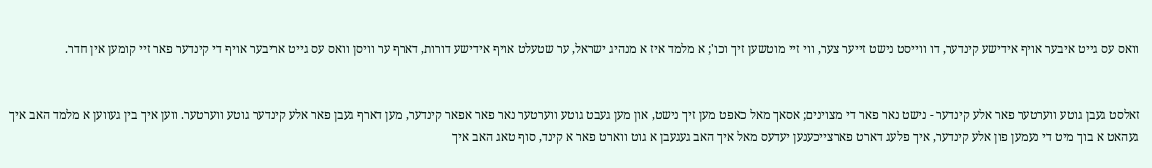וואס עס גייט איבער אויף אידישע קינדער, דו ווייסט נישט זייער צער, ווי זיי מוטשען זיך וכו'; א מלמד איז א מנהיג ישראל, ער שטעלט אויף אידישע דורות, דארף ער וויסן וואס עס גייט אריבער אויף די קינדער פאר זיי קומען אין חדר.


זאלסט געבן גוטע ווערטער פאר אלע קינדער - נישט נאר פאר די מצוינים; אסאך מאל כאפט מען זיך נישט, און מען געבט גוטע ווערטער נאר פאר אפאר קינדער, מען דארף געבן פאר אלע קינדער גוטע ווערטער. ווען איך בין געווען א מלמד האב איך געהאט א בוך מיט די נעמען פון אלע קינדער, איך פלעג דארט פארצייכענען יעדעס מאל איך האב געגעבן א גוט ווארט פאר א קינד, סוף טאג האב איך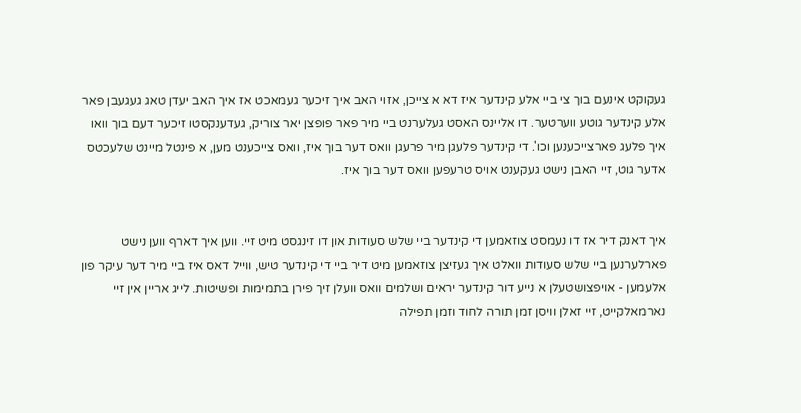געקוקט אינעם בוך צי ביי אלע קינדער איז דא א צייכן, אזוי האב איך זיכער געמאכט אז איך האב יעדן טאג געגעבן פאר אלע קינדער גוטע ווערטער. דו אליינס האסט געלערנט ביי מיר פאר פופצן יאר צוריק, געדענקסטו זיכער דעם בוך וואו איך פלעג פארצייכענען וכו'. די קינדער פלעגן מיר פרעגן וואס דער בוך איז, וואס צייכענט מען, א פינטל מיינט שלעכטס אדער גוט, זיי האבן נישט געקענט אויס טרעפען וואס דער בוך איז.


איך דאנק דיר אז דו נעמסט צוזאמען די קינדער ביי שלש סעודות און דו זינגסט מיט זיי. ווען איך דארף ווען נישט פארלערנען ביי שלש סעודות וואלט איך געזיצן צוזאמען מיט דיר ביי די קינדער טיש, ווייל דאס איז ביי מיר דער עיקר פון אלעמען - אויפצושטעלן א נייע דור קינדער יראים ושלמים וואס וועלן זיך פירן בתמימות ופשיטות. לייג אריין אין זיי נארמאלקייט, זיי זאלן וויסן זמן תורה לחוד וזמן תפילה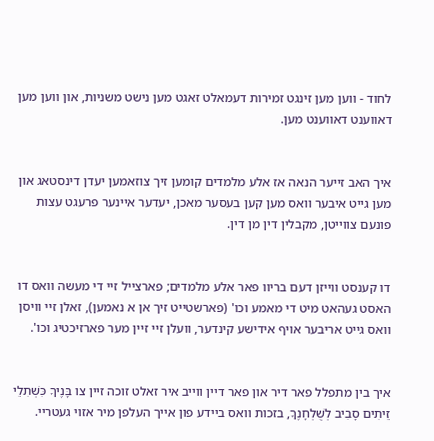לחוד - ווען מען זינגט זמירות דעמאלט זאגט מען נישט משניות, און ווען מען דאווענט דאווענט מען.


איך האב זייער הנאה אז אלע מלמדים קומען זיך צוזאמען יעדן דינסטאג און מען גייט איבער וואס מען קען בעסער מאכן, יעדער איינער פרעגט עצות פונעם צווייטן, מקבלין דין מן דין.


דו קענסט ווייזן דעם בריוו פאר אלע מלמדים; פארצייל זיי די מעשה וואס דו האסט געהאט מיט די מאמע וכו' (פארשטייט זיך אן א נאמען), זאלן זיי וויסן וואס גייט אריבער אויף אידישע קינדער, וועלן זיי זיין מער פארזיכטיג וכו'.


איך בין מתפלל פאר דיר און פאר דיין ווייב איר זאלט זוכה זיין צו בָּנֶיךָ כִּשְׁתִלֵי זֵיתִים סָבִיב לְשֻׁלְחָנֶךָ, בזכות וואס ביידע פון אייך העלפן מיר אזוי געטריי.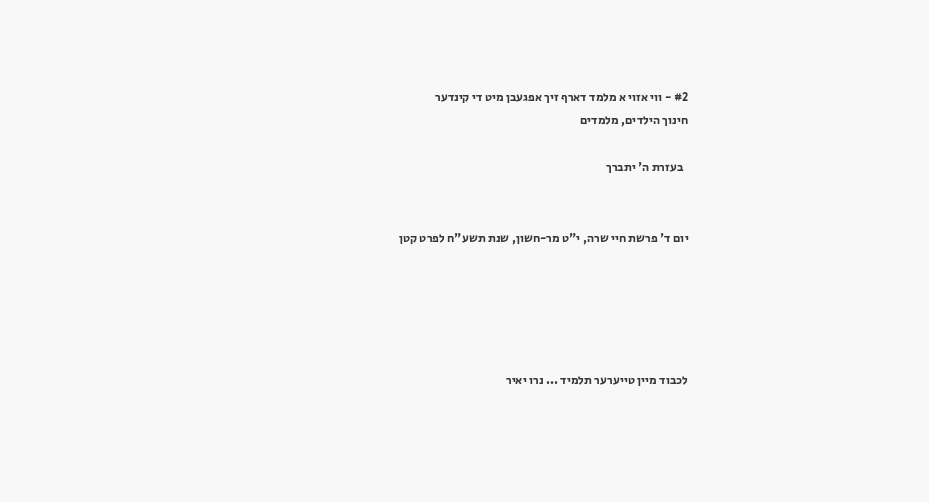#2 - ווי אזוי א מלמד דארף זיך אפגעבן מיט די קינדער
חינוך הילדים, מלמדים

  בעזרת ה' יתברך


יום ד' פרשת חיי שרה, י"ט מר-חשון, שנת תשע"ח לפרט קטן





לכבוד מיין טייערער תלמיד ... נרו יאיר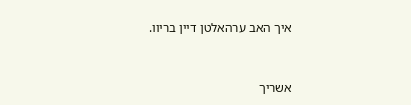איך האב ערהאלטן דיין בריוו.


אשריך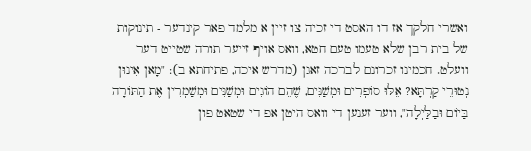ואשרי חלקך אז דו האסט די זכיה צו זיין א מלמד פאר קינדער - תינוקות של בית רבן שלא טעמו טעם חטא, וואס אויף זייער תורה שטייט דער וועלט. חכמינו זכרונם לברכה זאגן (מדרש איכה, פתיחתא ב): "מָאן אִינוּן נְטוּרֵי קַרְתָּא? אֵלּוּ סוֹפְרִים וּמְשַׁנִּים, שֶׁהֵם הוֹגִים וּמְשַׁנִּים וּמְשַׁמְרִין אֶת הַתּוֹרָה בַּיוֹם וּבַלַּיְלָה", ווער זענען די וואס היטן אפ די שטאט פון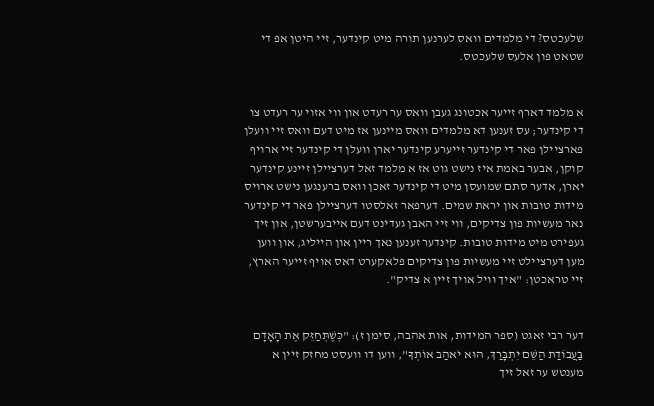שלעכטס? די מלמדים וואס לערנען תורה מיט קינדער, זיי היטן אפ די שטאט פון אלעס שלעכטס.


א מלמד דארף זייער אכטונג געבן וואס ער רעדט און ווי אזוי ער רעדט צו די קינדער; עס זענען דא מלמדים וואס מיינען אז מיט דעם וואס זיי וועלן פארציילן פאר די קינדער זייערע קינדער יארן וועלן די קינדער זיי ארויף קוקן, אבער באמת איז נישט גוט אז א מלמד זאל דערציילן זיינע קינדער יארן, אדער סתם שמועסן מיט די קינדער זאכן וואס ברענגען נישט ארויס מידות טובות און יראת שמים. דערפאר זאלסטו דערציילן פאר די קינדער נאר מעשיות פון צדיקים, ווי זיי האבן געדינט דעם אייבערשטן, און זיך געפירט מיט מידות טובות. קינדער זענען נאך ריין און הייליג, און ווען מען דערציילט זיי מעשיות פון צדיקים פלאקערט דאס אויף זייער הארץ, זיי טראכטן: "איך וויל אויך זיין א צדיק".


דער רבי זאגט (ספר המידות, אות אהבה, סימן ז): "כְּשֶׁתְּחַזֵּק אֶת הָאָדָם בַּעֲבוֹדַת הַשֵּׁם יִתְבָּרַךְ, הוּא יֹאהַב אוֹתְךָ", ווען דו וועסט מחזק זיין א מענטש ער זאל זיך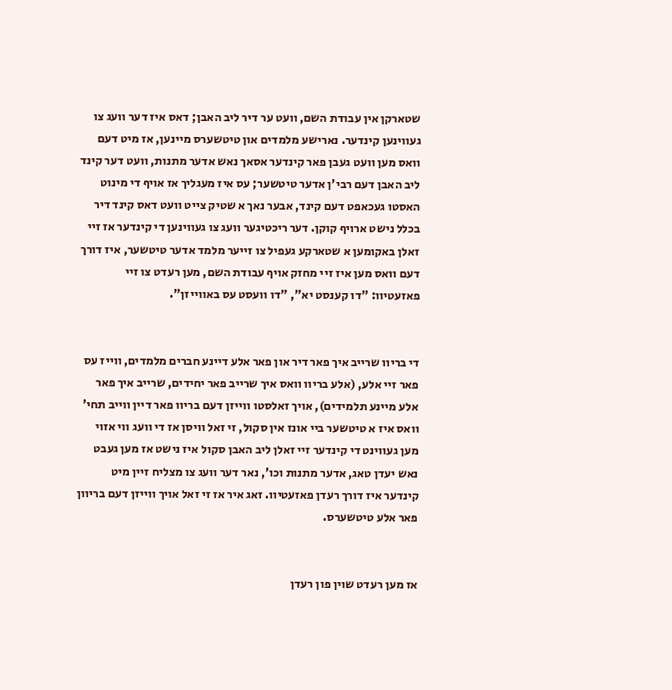שטארקן אין עבודת השם, וועט ער דיר ליב האבן; דאס איז דער וועג צו געווינען קינדער. נארישע מלמדים און טיטשערס מיינען, אז מיט דעם וואס מען וועט געבן פאר קינדער אסאך נאש אדער מתנות, וועט דער קינד ליב האבן דעם רבי'ן אדער טיטשער; עס איז מעגליך אז אויף די מינוט האסטו געכאפט דעם קינד, אבער נאך א שטיק צייט וועט דאס קינד דיר בכלל נישט ארויף קוקן. דער ריכטיגער וועג צו געווינען די קינדער אז זיי זאלן באקומען א שטארקע געפיל צו זייער מלמד אדער טיטשער, איז דורך דעם וואס מען איז זיי מחזק אויף עבודת השם, מען רעדט צו זיי פאזעטיוו: "דו קענסט יא", "דו וועסט עס באווייזן".


די בריוו שרייב איך פאר דיר און פאר אלע דיינע חברים מלמדים, ווייז עס פאר זיי אלע, (אלע בריוו וואס איך שרייב פאר יחידים, שרייב איך פאר אלע מיינע תלמידים), אויך זאלסטו ווייזן דעם בריוו פאר דיין ווייב תחי' וואס איז א טיטשער ביי אונז אין סקול, זי זאל וויסן אז די וועג ווי אזוי מען געווינט די קינדער זיי זאלן ליב האבן סקול איז נישט אז מען געבט נאש יעדן טאג, אדער מתנות וכו', נאר דער וועג צו מצליח זיין מיט קינדער איז דורך רעדן פאזעטיוו. זאג איר אז זי זאל אויך ווייזן דעם בריוון פאר אלע טיטשערס.


אז מען רעדט שוין פון רעדן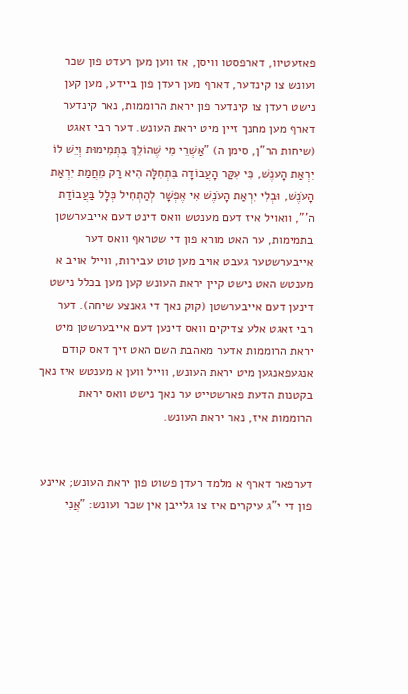פאזעטיוו, דארפסטו וויסן, אז ווען מען רעדט פון שכר ועונש צו קינדער, דארף מען רעדן פון ביידע, מען קען נישט רעדן צו קינדער פון יראת הרוממות, נאר קינדער דארף מען מחנך זיין מיט יראת העונש. דער רבי זאגט (שיחות הר"ן, סימן ה) "אַשְׁרֵי מִי שֶׁהוֹלֵךְ בִּתְמִימוּת וְיֵשׁ לוֹ יִרְאַת הָענֶשׁ, כִּי עִקַּר הָעֲבוֹדָה בִּתְחִלָּה הִיא רַק מֵחֲמַת יִרְאַת הָעֹנֶשׁ, וּבְלִי יִרְאַת הָעֹנֶשׁ אִי אֶפְשָׁר לְהַתְחִיל כְּלָל בַּעֲבוֹדַת ה'", וואויל איז דעם מענטש וואס דינט דעם אייבערשטן בתמימות, ער האט מורא פון די שטראף וואס דער אייבערשטער געבט אויב מען טוט עבירות, ווייל אויב א מענטש האט נישט קיין יראת העונש קען מען בכלל נישט דינען דעם אייבערשטן (קוק נאך די גאנצע שיחה). דער רבי זאגט אלע צדיקים וואס דינען דעם אייבערשטן מיט יראת הרוממות אדער מאהבת השם האט זיך דאס קודם אנגעפאנגען מיט יראת העונש, ווייל ווען א מענטש איז נאך בקטנות הדעת פארשטייט ער נאך נישט וואס יראת הרוממות איז, נאר יראת העונש.


דערפאר דארף א מלמד רעדן פשוט פון יראת העונש; איינע פון די י"ג עיקרים איז צו גלייבן אין שכר ועונש: "אֲנִי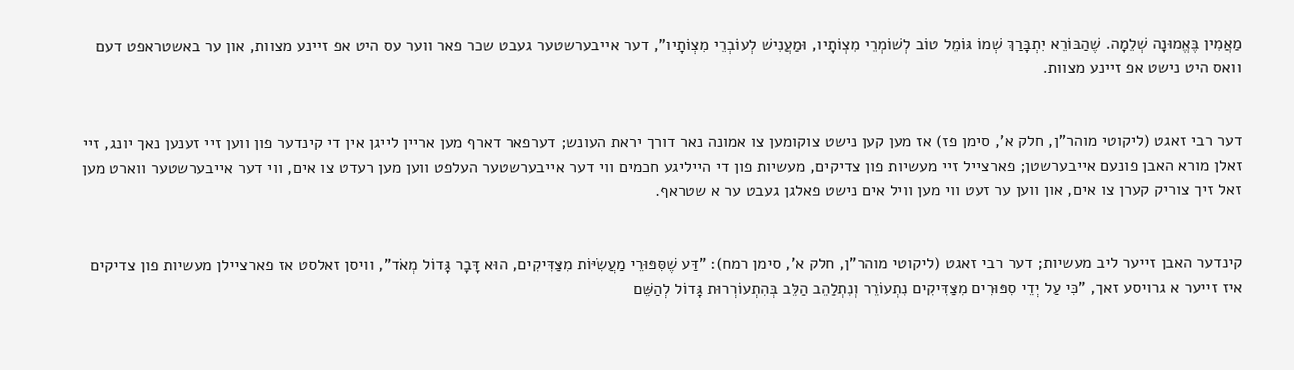מַאֲמִין בֶּאֱמוּנָה שְׁלֵמָה. שֶׁהַבּוֹרֵא יִתְבָּרַךְ שְׁמוֹ גּוֹמֵל טוֹב לְשׁוֹמְרֵי מִצְוֹתָיו, וּמַעֲנִישׁ לְעוֹבְרֵי מִצְוֹתָיו", דער אייבערשטער געבט שכר פאר ווער עס היט אפ זיינע מצוות, און ער באשטראפט דעם וואס היט נישט אפ זיינע מצוות.


דער רבי זאגט (ליקוטי מוהר"ן, חלק א', סימן פז) אז מען קען נישט צוקומען צו אמונה נאר דורך יראת העונש; דערפאר דארף מען אריין לייגן אין די קינדער פון ווען זיי זענען נאך יונג, זיי זאלן מורא האבן פונעם אייבערשטן; פארצייל זיי מעשיות פון צדיקים, מעשיות פון די הייליגע חכמים ווי דער אייבערשטער העלפט ווען מען רעדט צו אים, ווי דער אייבערשטער ווארט מען זאל זיך צוריק קערן צו אים, און ווען ער זעט ווי מען וויל אים נישט פאלגן געבט ער א שטראף.


קינדער האבן זייער ליב מעשיות; דער רבי זאגט (ליקוטי מוהר"ן, חלק א', סימן רמח): "דַּע שֶׁסִּפּוּרֵי מַעֲשִׂיּוֹת מִצַּדִּיקִים, הוּא דָּבָר גָּדוֹל מְאֹד", וויסן זאלסט אז פארציילן מעשיות פון צדיקים איז זייער א גרויסע זאך, "כִּי עַל יְדֵי סִפּוּרִים מִצַּדִּיקִים נִתְעוֹרֵר וְנִתְלַהֵב הַלֵּב בְּהִתְעוֹרְרוּת גָּדוֹל לְהַשֵּׁם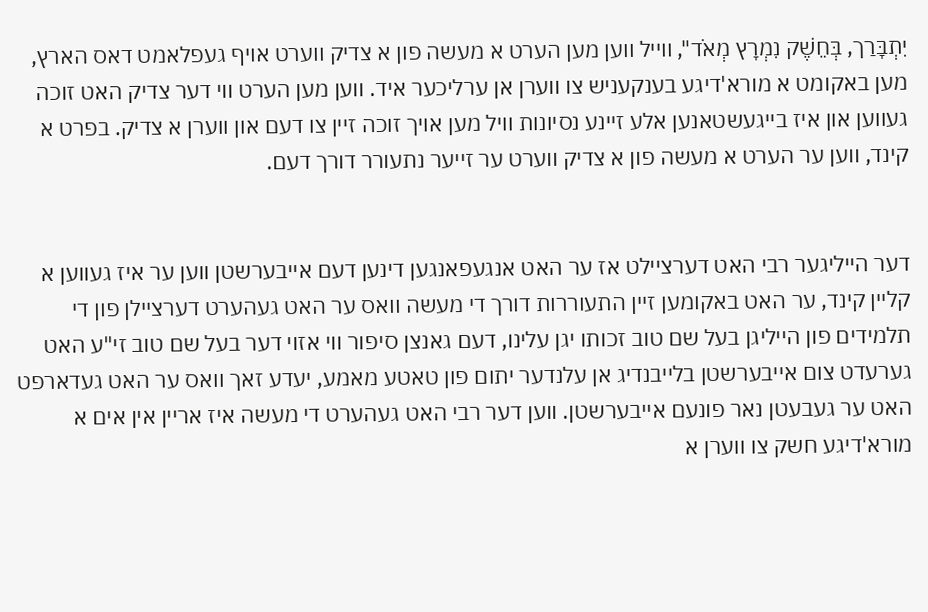יִתְבָּרַך, בְּחֵשֶׁק נִמְרָץ מְאֹד", ווייל ווען מען הערט א מעשה פון א צדיק ווערט אויף געפלאמט דאס הארץ, מען באקומט א מורא'דיגע בענקעניש צו ווערן אן ערליכער איד. ווען מען הערט ווי דער צדיק האט זוכה געווען און איז בייגעשטאנען אלע זיינע נסיונות וויל מען אויך זוכה זיין צו דעם און ווערן א צדיק. בפרט א קינד, ווען ער הערט א מעשה פון א צדיק ווערט ער זייער נתעורר דורך דעם.


דער הייליגער רבי האט דערציילט אז ער האט אנגעפאנגען דינען דעם אייבערשטן ווען ער איז געווען א קליין קינד, ער האט באקומען זיין התעוררות דורך די מעשה וואס ער האט געהערט דערציילן פון די תלמידים פון הייליגן בעל שם טוב זכותו יגן עלינו, דעם גאנצן סיפור ווי אזוי דער בעל שם טוב זי"ע האט גערעדט צום אייבערשטן בלייבנדיג אן עלנדער יתום פון טאטע מאמע, יעדע זאך וואס ער האט געדארפט האט ער געבעטן נאר פונעם אייבערשטן. ווען דער רבי האט געהערט די מעשה איז אריין אין אים א מורא'דיגע חשק צו ווערן א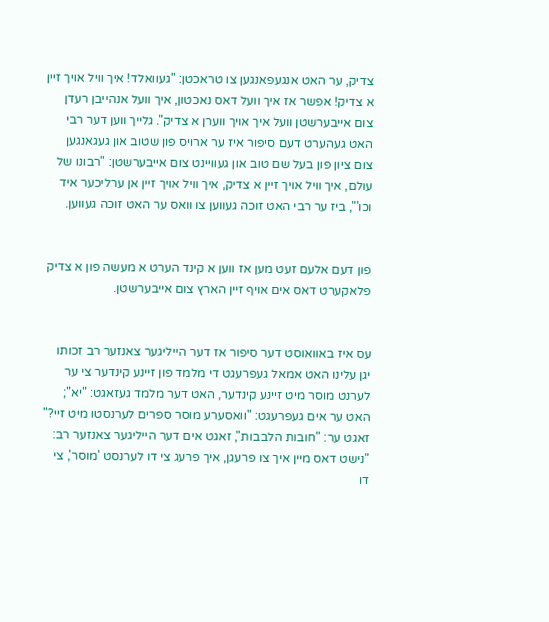צדיק, ער האט אנגעפאנגען צו טראכטן: "געוואלד! איך וויל אויך זיין א צדיק! אפשר אז איך וועל דאס נאכטון, איך וועל אנהייבן רעדן צום אייבערשטן וועל איך אויך ווערן א צדיק". גלייך ווען דער רבי האט געהערט דעם סיפור איז ער ארויס פון שטוב און געגאנגען צום ציון פון בעל שם טוב און געוויינט צום אייבערשטן: "רבונו של עולם, איך וויל אויך זיין א צדיק, איך וויל אויך זיין אן ערליכער איד וכו'", ביז ער רבי האט זוכה געווען צו וואס ער האט זוכה געווען.


פון דעם אלעם זעט מען אז ווען א קינד הערט א מעשה פון א צדיק פלאקערט דאס אים אויף זיין הארץ צום אייבערשטן.


עס איז באוואוסט דער סיפור אז דער הייליגער צאנזער רב זכותו יגן עלינו האט אמאל געפרעגט די מלמד פון זיינע קינדער צי ער לערנט מוסר מיט זיינע קינדער, האט דער מלמד געזאגט: "יא"; האט ער אים געפרעגט: "וואסערע מוסר ספרים לערנסטו מיט זיי?" זאגט ער: "חובות הלבבות", זאגט אים דער הייליגער צאנזער רב: "נישט דאס מיין איך צו פרעגן, איך פרעג צי דו לערנסט 'מוסר', צי דו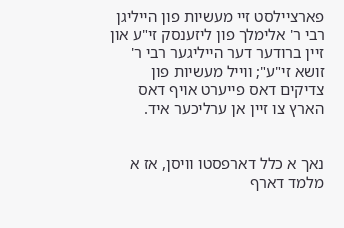פארציילסט זיי מעשיות פון הייליגן רבי ר' אלימלך פון ליזענסק זי"ע און זיין ברודער דער הייליגער רבי ר' זושא זי"ע"; ווייל מעשיות פון צדיקים דאס פייערט אויף דאס הארץ צו זיין אן ערליכער איד.


נאך א כלל דארפסטו וויסן, אז א מלמד דארף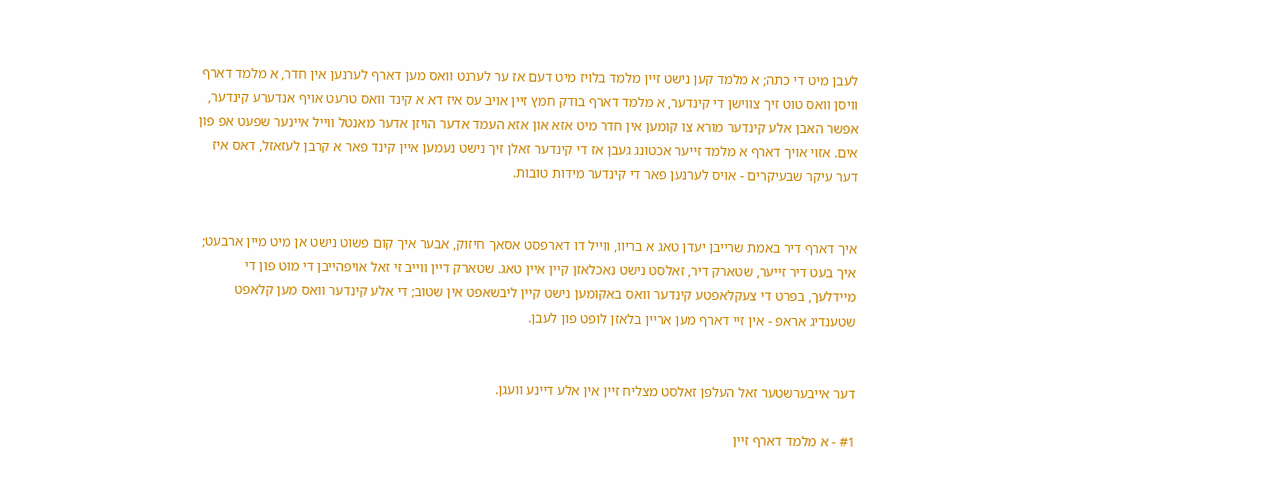לעבן מיט די כתה; א מלמד קען נישט זיין מלמד בלויז מיט דעם אז ער לערנט וואס מען דארף לערנען אין חדר, א מלמד דארף וויסן וואס טוט זיך צווישן די קינדער, א מלמד דארף בודק חמץ זיין אויב עס איז דא א קינד וואס טרעט אויף אנדערע קינדער, אפשר האבן אלע קינדער מורא צו קומען אין חדר מיט אזא און אזא העמד אדער הויזן אדער מאנטל ווייל איינער שפעט אפ פון אים. אזוי אויך דארף א מלמד זייער אכטונג געבן אז די קינדער זאלן זיך נישט נעמען איין קינד פאר א קרבן לעזאזל, דאס איז דער עיקר שבעיקרים - אויס לערנען פאר די קינדער מידות טובות.


איך דארף דיר באמת שרייבן יעדן טאג א בריוו, ווייל דו דארפסט אסאך חיזוק, אבער איך קום פשוט נישט אן מיט מיין ארבעט; איך בעט דיר זייער, שטארק דיר, זאלסט נישט נאכלאזן קיין איין טאג. שטארק דיין ווייב זי זאל אויפהייבן די מוט פון די מיידלעך, בפרט די צעקלאפטע קינדער וואס באקומען נישט קיין ליבשאפט אין שטוב; די אלע קינדער וואס מען קלאפט שטענדיג אראפ - אין זיי דארף מען אריין בלאזן לופט פון לעבן.


דער אייבערשטער זאל העלפן זאלסט מצליח זיין אין אלע דיינע וועגן.

#1 - א מלמד דארף זיין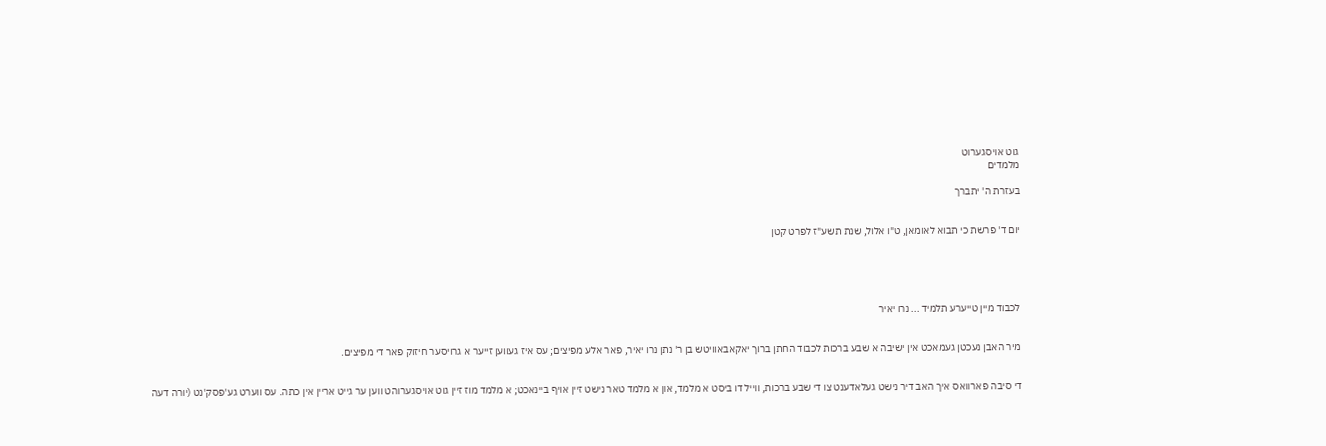גוט אויסגערוט
מלמדים

בעזרת ה' יתברך


יום ד' פרשת כי תבוא לאומאן, ט"ו אלול, שנת תשע"ז לפרט קטן





לכבוד מיין טייערע תלמיד ... נרו יאיר


מיר האבן נעכטן געמאכט אין ישיבה א שבע ברכות לכבוד החתן ברוך יאקאבאוויטש בן ר' נתן נרו יאיר, פאר אלע מפיצים; עס איז געווען זייער א גרויסער חיזוק פאר די מפיצים.


די סיבה פארוואס איך האב דיר נישט געלאדענט צו די שבע ברכות, ווייל דו ביסט א מלמד, און א מלמד טאר נישט זיין אויף ביינאכט; א מלמד מוז זיין גוט אויסגערוהט ווען ער גייט אריין אין כתה. עס ווערט גע'פסק'נט (יורה דעה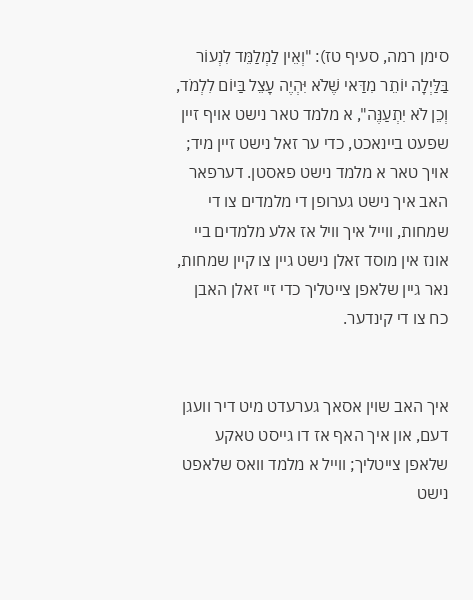סימן רמה, סעיף טז): "וְאֵין לַמְלַמֵּד לִנְעוֹר בַּלַּיְלָה יוֹתֵר מִדַּאי שֶׁלֹא יִּהְיֶה עָצֵל בַּיוֹם לִלְמֹד, וְכֵן לֹא יִתְעַנֶּה", א מלמד טאר נישט אויף זיין שפעט ביינאכט, כדי ער זאל נישט זיין מיד; אויך טאר א מלמד נישט פאסטן. דערפאר האב איך נישט גערופן די מלמדים צו די שמחות, ווייל איך וויל אז אלע מלמדים ביי אונז אין מוסד זאלן נישט גיין צו קיין שמחות, נאר גיין שלאפן צייטליך כדי זיי זאלן האבן כח צו די קינדער.


איך האב שוין אסאך גערעדט מיט דיר וועגן דעם, און איך האף אז דו גייסט טאקע שלאפן צייטליך; ווייל א מלמד וואס שלאפט נישט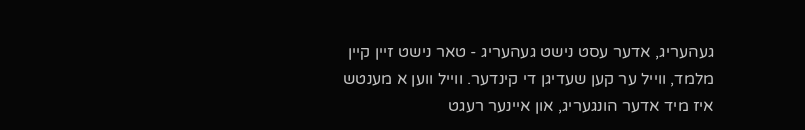געהעריג, אדער עסט נישט געהעריג - טאר נישט זיין קיין מלמד, ווייל ער קען שעדיגן די קינדער. ווייל ווען א מענטש איז מיד אדער הונגעריג, און איינער רעגט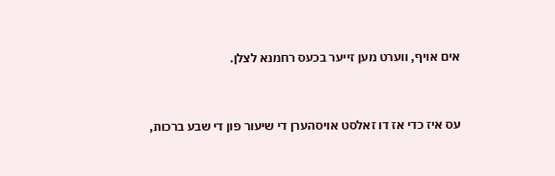אים אויף, ווערט מען זייער בכעס רחמנא לצלן.


עס איז כדי אז דו זאלסט אויסהערן די שיעור פון די שבע ברכות,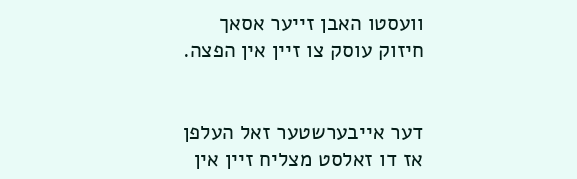וועסטו האבן זייער אסאך חיזוק עוסק צו זיין אין הפצה.


דער אייבערשטער זאל העלפן אז דו זאלסט מצליח זיין אין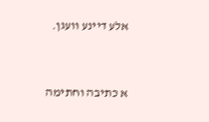אלע דיינע וועגן.


א כתיבה וחתימה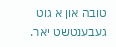טובה און א גוט געבענטשט יאר.